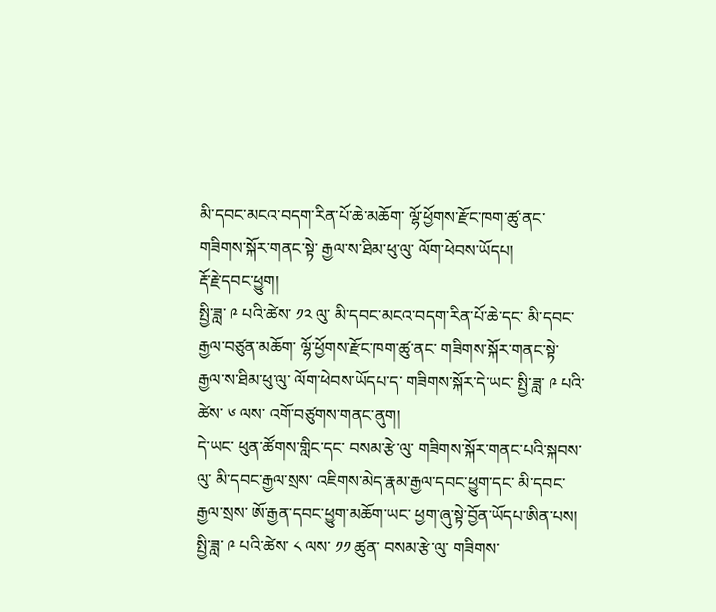མི་དབང་མངའ་བདག་རིན་པོ་ཆེ་མཆོག་ ལྷོ་ཕྱོགས་རྫོང་ཁག་ཚུ་ནང་ གཟིགས་སྐོར་གནང་སྟེ་ རྒྱལ་ས་ཐིམ་ཕུ་ལུ་ ལོག་ཕེབས་ཡོདཔ།
རྡོ་རྗེ་དབང་ཕྱུག།
སྤྱི་ཟླ་ ༩ པའི་ཚེས་ ༡༢ ལུ་ མི་དབང་མངའ་བདག་རིན་པོ་ཆེ་དང་ མི་དབང་རྒྱལ་བཙུན་མཆོག་ ལྷོ་ཕྱོགས་རྫོང་ཁག་ཚུ་ནང་ གཟིགས་སྐོར་གནང་སྟེ་ རྒྱལ་ས་ཐིམ་ཕུ་ལུ་ ལོག་ཕེབས་ཡོདཔ་ད་ གཟིགས་སྐོར་དེ་ཡང་ སྤྱི་ཟླ་ ༩ པའི་ཚེས་ ༦ ལས་ འགོ་བཙུགས་གནང་ནུག།
དེ་ཡང་ ཕུན་ཚོགས་གླིང་དང་ བསམ་རྩེ་ལུ་ གཟིགས་སྐོར་གནང་པའི་སྐབས་ལུ་ མི་དབང་རྒྱལ་སྲས་ འཇིགས་མེད་རྣམ་རྒྱལ་དབང་ཕྱུག་དང་ མི་དབང་རྒྱལ་སྲས་ ཨོ་རྒྱན་དབང་ཕྱུག་མཆོག་ཡང་ ཕྱག་ཞུ་སྟེ་བྱོན་ཡོདཔ་ཨིན་པས།
སྤྱི་ཟླ་ ༩ པའི་ཚེས་ ༨ ལས་ ༡༡ ཚུན་ བསམ་རྩེ་ལུ་ གཟིགས་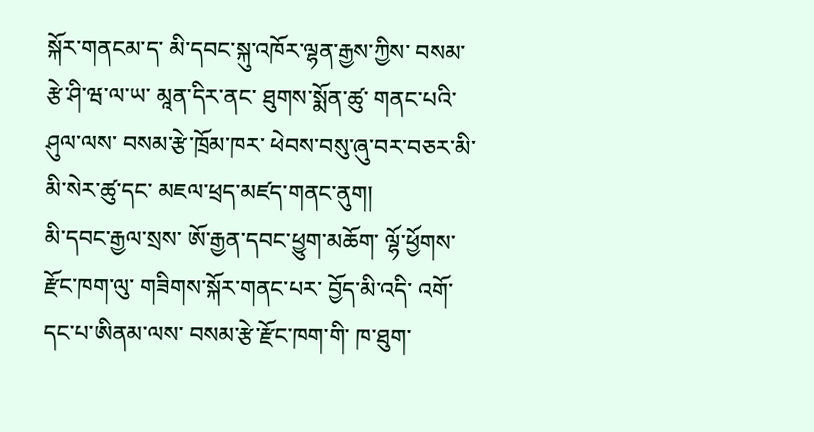སྐོར་གནངམ་ད་ མི་དབང་སྐུ་འཁོར་ལྷན་རྒྱས་ཀྱིས་ བསམ་རྩེ་ཤི་ཝ་ལ་ཡ་ མཱན་དིར་ནང་ ཐུགས་སྨོན་ཚུ་ གནང་པའི་ཤུལ་ལས་ བསམ་རྩེ་ཁྲོམ་ཁར་ ཕེབས་བསུ་ཞུ་བར་བཅར་མི་ མི་སེར་ཚུ་དང་ མཇལ་ཕྲད་མཛད་གནང་ནུག།
མི་དབང་རྒྱལ་སྲས་ ཨོ་རྒྱན་དབང་ཕྱུག་མཆོག་ ལྷོ་ཕྱོགས་རྫོང་ཁག་ལུ་ གཟིགས་སྐོར་གནང་པར་ བྱོད་མི་འདི་ འགོ་དང་པ་ཨིནམ་ལས་ བསམ་རྩེ་རྫོང་ཁག་གི་ ཁ་ཐུག་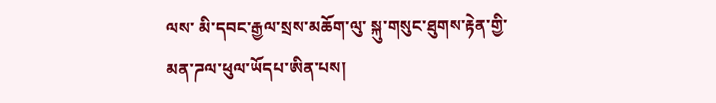ལས་ མི་དབང་རྒྱལ་སྲས་མཆོག་ལུ་ སྐུ་གསུང་ཐུགས་རྟེན་གྱི་ མན་ཌལ་ཕུལ་ཡོདཔ་ཨིན་པས།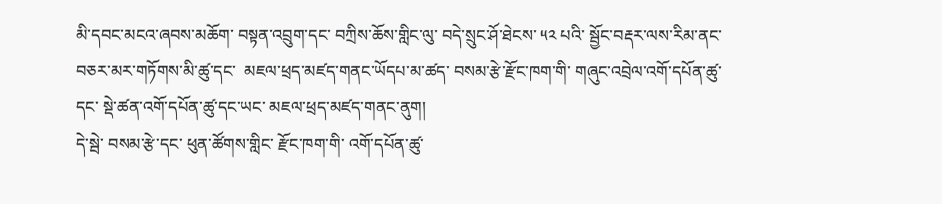མི་དབང་མངའ་ཞབས་མཆོག་ བསྟན་འབྲུག་དང་ བཀྲིས་ཆོས་གླིང་ལུ་ བདེ་སྲུང་ཤོ་ཐེངས་ ༥༢ པའི་ སྦྱོང་བརྡར་ལས་རིམ་ནང་ བཅར་མར་གཏོགས་མི་ཚུ་དང་  མཇལ་ཕྲད་མཛད་གནང་ཡོདཔ་མ་ཚད་ བསམ་རྩེ་རྫོང་ཁག་གི་ གཞུང་འབྲེལ་འགོ་དཔོན་ཚུ་དང་ སྡེ་ཚན་འགོ་དཔོན་ཚུ་དང་ཡང་ མཇལ་ཕྲད་མཛད་གནང་ནུག།
དེ་སྦེ་ བསམ་རྩེ་དང་ ཕུན་ཚོགས་གླིང་ རྫོང་ཁག་གི་ འགོ་དཔོན་ཚུ་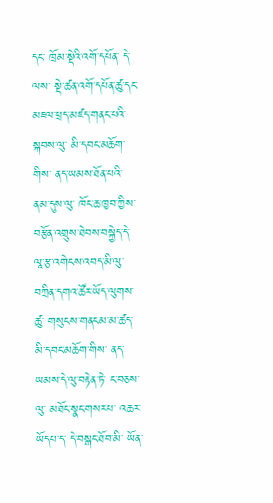དང་ ཁྲོམ་སྡེའི་འགོ་དཔོན་ དེ་ལས་ སྡེ་ཚན་འགོ་དཔོན་ཚུ་དང་ མཇལ་ཕྲད་མཛད་གནང་པའི་སྐབས་ལུ་ མི་དབང་མཆོག་གིས་ ནད་ཡམས་ཐོན་པའི་ ནམ་དུས་ལུ་ ཁོང་ཆ་ཁྱབ་ཀྱིས་ བརྩོན་འགྲུས་ཐེབས་བསྐྱེད་དེ་ ལཱ་རྩ་འགེངས་འབད་མི་ལུ་ བཀྲིན་དགའ་ཚོར་ཡོད་ལུགས་ཚུ་ གསུངས་གནངམ་མ་ཚད་ མི་དབང་མཆོག་གིས་ ནད་ཡམས་དེ་ལུ་བརྟེན་ཏེ་ ང་བཅས་ལུ་ མཐོང་སྣང་གསརཔ་ འཆར་ཡོདཔ་ད་ དེ་བསྒང་ཐོབ་མི་ ཡོན་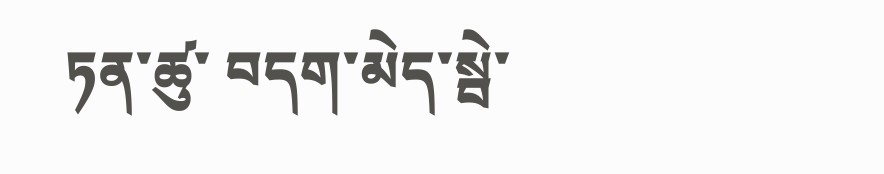ཏན་ཚུ་ བདག་མེད་སྦེ་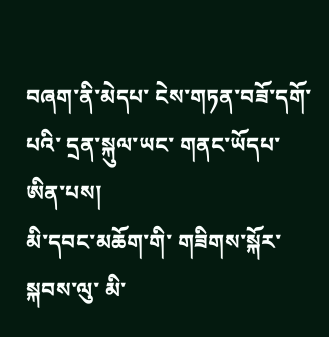བཞག་ནི་མེདཔ་ ངེས་གཏན་བཟོ་དགོ་པའི་ དྲན་སྐུལ་ཡང་ གནང་ཡོདཔ་ཨིན་པས།
མི་དབང་མཆོག་གི་ གཟིགས་སྐོར་སྐབས་ལུ་ མི་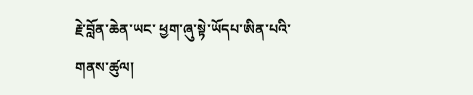རྗེ་བློན་ཆེན་ཡང་ ཕྱག་ཞུ་སྟེ་ཡོདཔ་ཨིན་པའི་གནས་ཚུལ།